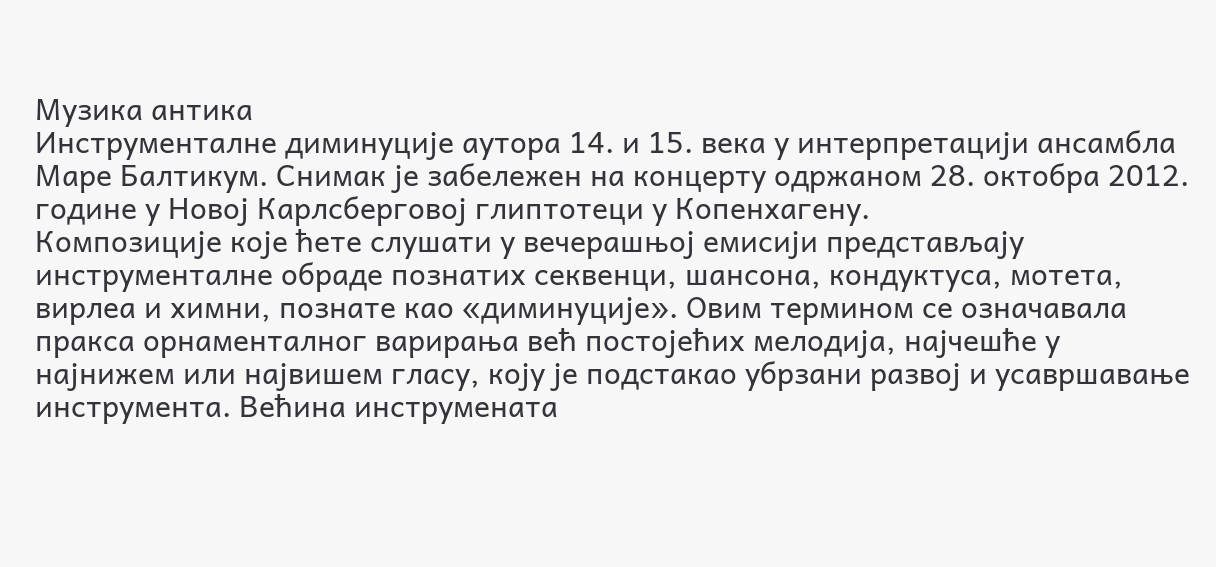Музика антика
Инструменталне диминуције аутора 14. и 15. века у интерпретацији ансамбла Маре Балтикум. Снимак је забележен на концерту одржаном 28. октобра 2012. године у Новој Карлсберговој глиптотеци у Копенхагену.
Композиције које ћете слушати у вечерашњој емисији представљају инструменталне обраде познатих секвенци, шансона, кондуктуса, мотета, вирлеа и химни, познате као «диминуције». Овим термином се означавала пракса орнаменталног варирања већ постојећих мелодија, најчешће у најнижем или највишем гласу, коју је подстакао убрзани развој и усавршавање инструмента. Већина инструмената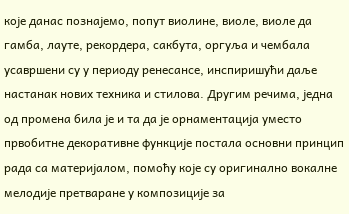које данас познајемо, попут виолине, виоле, виоле да гамба, лауте, рекордера, сакбута, оргуља и чембала усавршени су у периоду ренесансе, инспиришући даље настанак нових техника и стилова. Другим речима, једна од промена била је и та да је орнаментација уместо првобитне декоративне функције постала основни принцип рада са материјалом, помоћу које су оригинално вокалне мелодије претваране у композиције за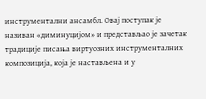инструментални ансамбл. Овај поступак је називан «диминуцијом» и представљао је зачетак традиције писања виртуозних инструменталних композиција, која је настављена и у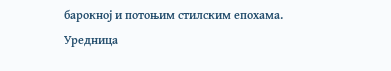барокној и потоњим стилским епохама.
Уредница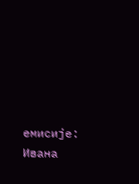емисије: Ивана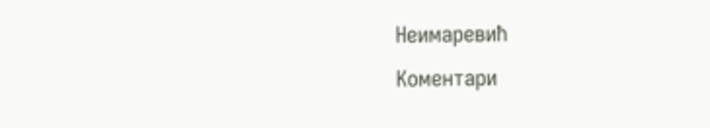Неимаревић
Коментари